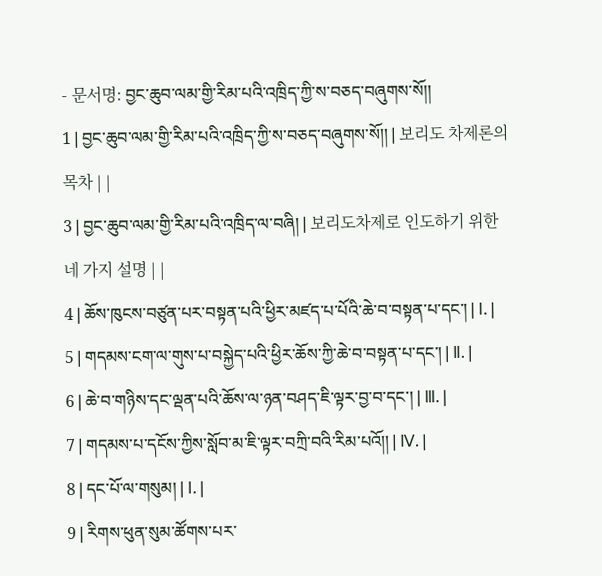- 문서명: བྱང་ཆུབ་ལམ་གྱི་རིམ་པའི་འཁྲིད་ཀྱི་ས་བཅད་བཞུགས་སོ།།
1 | བྱང་ཆུབ་ལམ་གྱི་རིམ་པའི་འཁྲིད་ཀྱི་ས་བཅད་བཞུགས་སོ།། | 보리도 차제론의 목차 | |
3 | བྱང་ཆུབ་ལམ་གྱི་རིམ་པའི་འཁྲིད་ལ་བཞི། | 보리도차제로 인도하기 위한 네 가지 설명 | |
4 | ཆོས་ཁུངས་བཙུན་པར་བསྟན་པའི་ཕྱིར་མཛད་པ་པོའི་ཆེ་བ་བསྟན་པ་དང་། | Ⅰ. |
5 | གདམས་ངག་ལ་གུས་པ་བསྐྱེད་པའི་ཕྱིར་ཆོས་ཀྱི་ཆེ་བ་བསྟན་པ་དང་། | Ⅱ. |
6 | ཆེ་བ་གཉིས་དང་ལྡན་པའི་ཆོས་ལ་ཉན་བཤད་ཇི་ལྟར་བྱ་བ་དང་། | Ⅲ. |
7 | གདམས་པ་དངོས་ཀྱིས་སློབ་མ་ཇི་ལྟར་བཀྲི་བའི་རིམ་པའོ།། | Ⅳ. |
8 | དང་པོ་ལ་གསུམ། | Ⅰ. |
9 | རིགས་ཕུན་སུམ་ཚོགས་པར་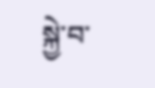སྐྱེ་བ་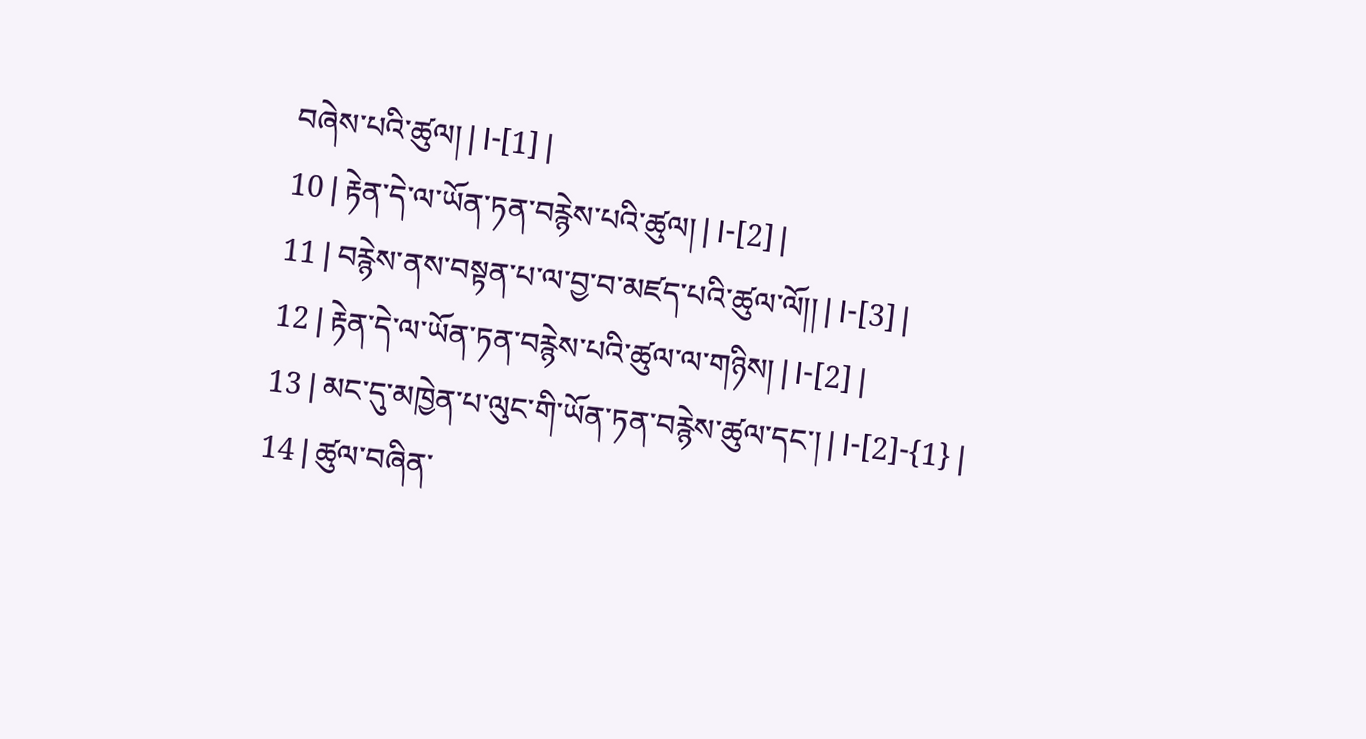བཞེས་པའི་ཚུལ། | Ⅰ-[1] |
10 | རྟེན་དེ་ལ་ཡོན་ཏན་བརྙེས་པའི་ཚུལ། | Ⅰ-[2] |
11 | བརྙེས་ནས་བསྟན་པ་ལ་བྱ་བ་མཛད་པའི་ཚུལ་ལོ།། | Ⅰ-[3] |
12 | རྟེན་དེ་ལ་ཡོན་ཏན་བརྙེས་པའི་ཚུལ་ལ་གཉིས། | Ⅰ-[2] |
13 | མང་དུ་མཁྱེན་པ་ལུང་གི་ཡོན་ཏན་བརྙེས་ཚུལ་དང་། | Ⅰ-[2]-{1} |
14 | ཚུལ་བཞིན་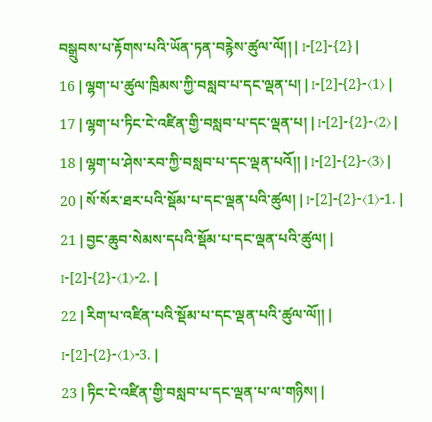བསྒྲུབས་པ་རྟོགས་པའི་ཡོན་ཏན་བརྙེས་ཚུལ་ལོ།། | Ⅰ-[2]-{2} |
16 | ལྷག་པ་ཚུལ་ཁྲིམས་ཀྱི་བསླབ་པ་དང་ལྡན་པ། | Ⅰ-[2]-{2}-⟨1⟩ |
17 | ལྷག་པ་ཏིང་ངེ་འཛིན་གྱི་བསླབ་པ་དང་ལྡན་པ། | Ⅰ-[2]-{2}-⟨2⟩ |
18 | ལྷག་པ་ཤེས་རབ་ཀྱི་བསླབ་པ་དང་ལྡན་པའོ།། | Ⅰ-[2]-{2}-⟨3⟩ |
20 | སོ་སོར་ཐར་པའི་སྡོམ་པ་དང་ལྡན་པའི་ཚུལ། | Ⅰ-[2]-{2}-⟨1⟩-1. |
21 | བྱང་ཆུབ་སེམས་དཔའི་སྡོམ་པ་དང་ལྡན་པའི་ཚུལ། | Ⅰ-[2]-{2}-⟨1⟩-2. |
22 | རིག་པ་འཛིན་པའི་སྡོམ་པ་དང་ལྡན་པའི་ཚུལ་ལོ།། | Ⅰ-[2]-{2}-⟨1⟩-3. |
23 | ཏིང་ངེ་འཛིན་གྱི་བསླབ་པ་དང་ལྡན་པ་ལ་གཉིས། |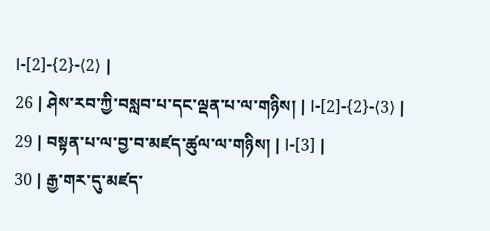Ⅰ-[2]-{2}-⟨2⟩ |
26 | ཤེས་རབ་ཀྱི་བསླབ་པ་དང་ལྡན་པ་ལ་གཉིས། | Ⅰ-[2]-{2}-⟨3⟩ |
29 | བསྟན་པ་ལ་བྱ་བ་མཛད་ཚུལ་ལ་གཉིས། | Ⅰ-[3] |
30 | རྒྱ་གར་དུ་མཛད་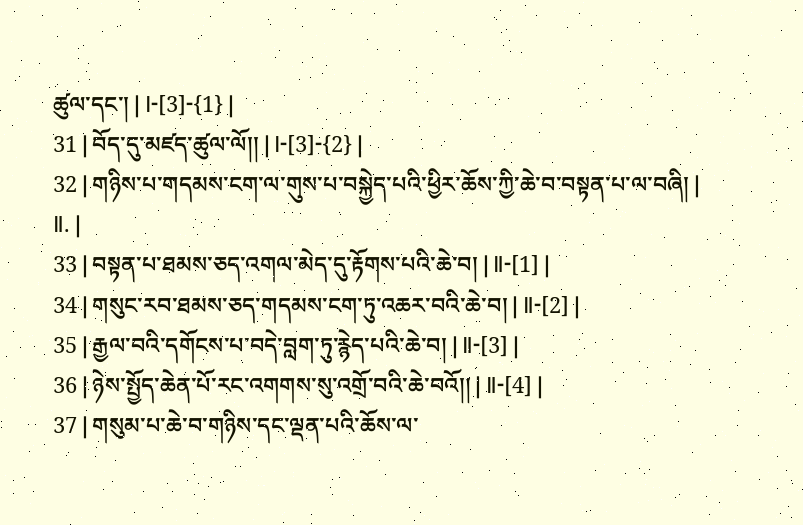ཚུལ་དང་། | Ⅰ-[3]-{1} |
31 | བོད་དུ་མཛད་ཚུལ་ལོ།། | Ⅰ-[3]-{2} |
32 | གཉིས་པ་གདམས་ངག་ལ་གུས་པ་བསྐྱེད་པའི་ཕྱིར་ཆོས་ཀྱི་ཆེ་བ་བསྟན་པ་ལ་བཞི། | Ⅱ. |
33 | བསྟན་པ་ཐམས་ཅད་འགལ་མེད་དུ་རྟོགས་པའི་ཆེ་བ། | Ⅱ-[1] |
34 | གསུང་རབ་ཐམས་ཅད་གདམས་ངག་ཏུ་འཆར་བའི་ཆེ་བ། | Ⅱ-[2] |
35 | རྒྱལ་བའི་དགོངས་པ་བདེ་བླག་ཏུ་རྙེད་པའི་ཆེ་བ། | Ⅱ-[3] |
36 | ཉེས་སྤྱོད་ཆེན་པོ་རང་འགགས་སུ་འགྲོ་བའི་ཆེ་བའོ།། | Ⅱ-[4] |
37 | གསུམ་པ་ཆེ་བ་གཉིས་དང་ལྡན་པའི་ཆོས་ལ་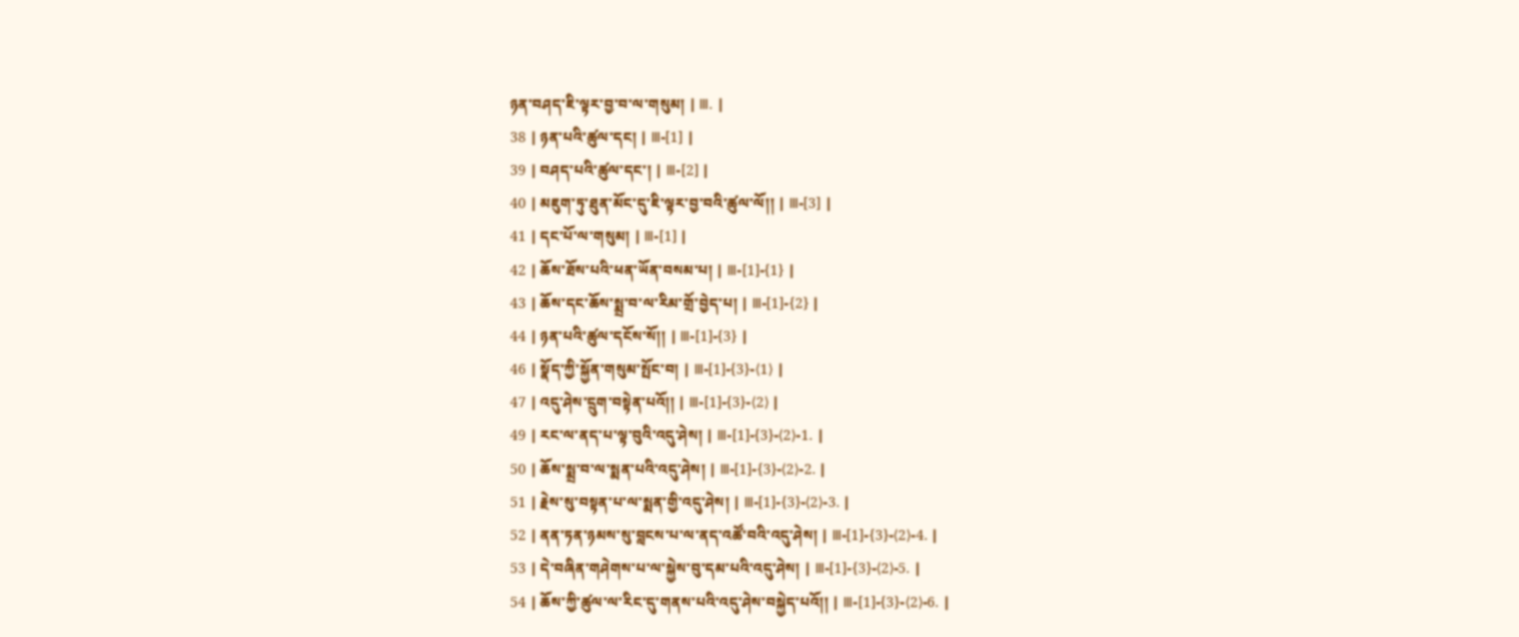ཉན་བཤད་ཇི་ལྟར་བྱ་བ་ལ་གསུམ། | Ⅲ. |
38 | ཉན་པའི་ཚུལ་དང། | Ⅲ-[1] |
39 | བཤད་པའི་ཚུལ་དང་། | Ⅲ-[2] |
40 | མཇུག་ཏུ་ཐུན་མོང་དུ་ཇི་ལྟར་བྱ་བའི་ཚུལ་ལོ།། | Ⅲ-[3] |
41 | དང་པོ་ལ་གསུམ། | Ⅲ-[1] |
42 | ཆོས་ཐོས་པའི་ཕན་ཡོན་བསམ་པ། | Ⅲ-[1]-{1} |
43 | ཆོས་དང་ཆོས་སྨྲ་བ་ལ་རིམ་གྲོ་བྱེད་པ། | Ⅲ-[1]-{2} |
44 | ཉན་པའི་ཚུལ་དངོས་སོ།། | Ⅲ-[1]-{3} |
46 | སྣོད་ཀྱི་སྐྱོན་གསུམ་སྤོང་བ། | Ⅲ-[1]-{3}-⟨1⟩ |
47 | འདུ་ཤེས་དྲུག་བསྟེན་པའོ།། | Ⅲ-[1]-{3}-⟨2⟩ |
49 | རང་ལ་ནད་པ་ལྟ་བུའི་འདུ་ཤེས། | Ⅲ-[1]-{3}-⟨2⟩-1. |
50 | ཆོས་སྨྲ་བ་ལ་སྨན་པའི་འདུ་ཤེས། | Ⅲ-[1]-{3}-⟨2⟩-2. |
51 | རྗེས་སུ་བསྟན་པ་ལ་སྨན་གྱི་འདུ་ཤེས། | Ⅲ-[1]-{3}-⟨2⟩-3. |
52 | ནན་ཏན་ཉམས་སུ་བླངས་པ་ལ་ནད་འཚོ་བའི་འདུ་ཤེས། | Ⅲ-[1]-{3}-⟨2⟩-4. |
53 | དེ་བཞིན་གཤེགས་པ་ལ་སྐྱེས་བུ་དམ་པའི་འདུ་ཤེས། | Ⅲ-[1]-{3}-⟨2⟩-5. |
54 | ཆོས་ཀྱི་ཚུལ་ལ་རིང་དུ་གནས་པའི་འདུ་ཤེས་བསྐྱེད་པའོ།། | Ⅲ-[1]-{3}-⟨2⟩-6. |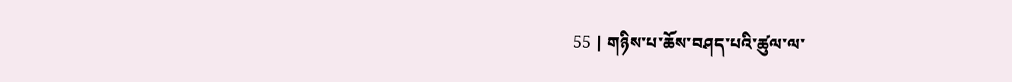55 | གཉིས་པ་ཆོས་བཤད་པའི་ཚུལ་ལ་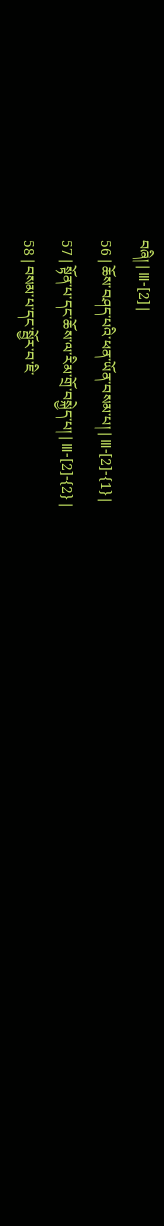བཞི། | Ⅲ-[2] |
56 | ཆོས་བཤད་པའི་ཕན་ཡོན་བསམ་པ། | Ⅲ-[2]-{1} |
57 | སྟོན་པ་དང་ཆོས་ལ་རིམ་གྲོ་བསྐྱེད་པ། | Ⅲ-[2]-{2} |
58 | བསམ་པ་དང་སྦྱོར་བ་ཇི་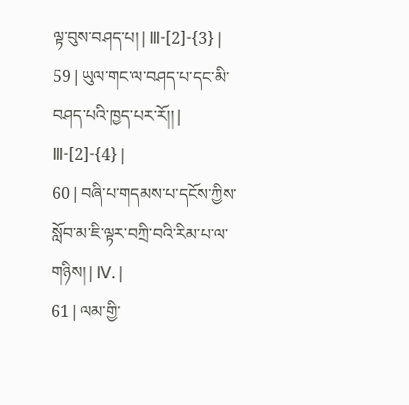ལྟ་བུས་བཤད་པ། | Ⅲ-[2]-{3} |
59 | ཡུལ་གང་ལ་བཤད་པ་དང་མི་བཤད་པའི་ཁྱད་པར་རོ།། | Ⅲ-[2]-{4} |
60 | བཞི་པ་གདམས་པ་དངོས་ཀྱིས་སློབ་མ་ཇི་ལྟར་བཀྲི་བའི་རིམ་པ་ལ་གཉིས། | Ⅳ. |
61 | ལམ་གྱི་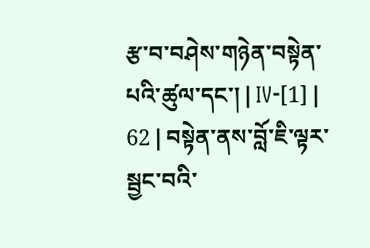རྩ་བ་བཤེས་གཉེན་བསྟེན་པའི་ཚུལ་དང་། | Ⅳ-[1] |
62 | བསྟེན་ནས་བློ་ཇི་ལྟར་སྦྱང་བའི་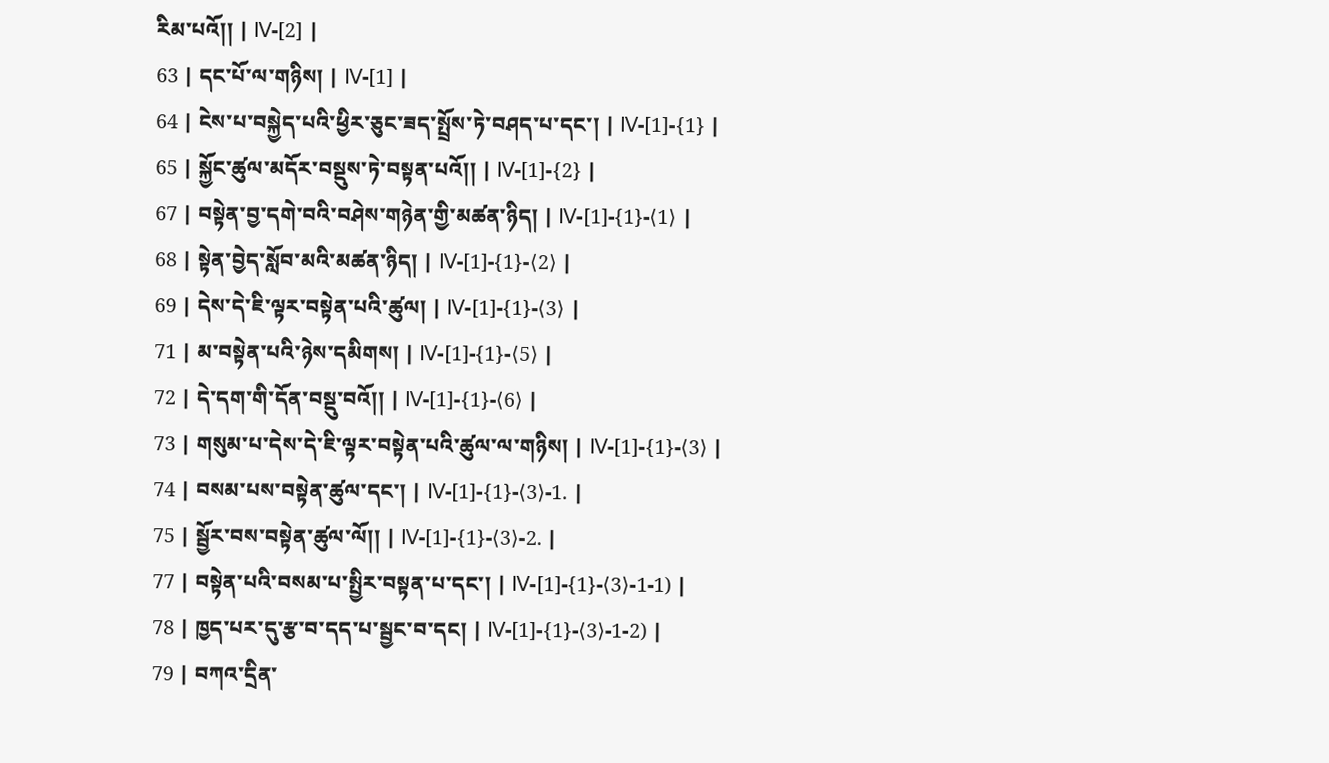རིམ་པའོ།། | Ⅳ-[2] |
63 | དང་པོ་ལ་གཉིས། | Ⅳ-[1] |
64 | ངེས་པ་བསྐྱེད་པའི་ཕྱིར་ཅུང་ཟད་སྤྲོས་ཏེ་བཤད་པ་དང་། | Ⅳ-[1]-{1} |
65 | སྐྱོང་ཚུལ་མདོར་བསྡུས་ཏེ་བསྟན་པའོ།། | Ⅳ-[1]-{2} |
67 | བསྟེན་བྱ་དགེ་བའི་བཤེས་གཉེན་གྱི་མཚན་ཉིད། | Ⅳ-[1]-{1}-⟨1⟩ |
68 | སྟེན་བྱེད་སློབ་མའི་མཚན་ཉིད། | Ⅳ-[1]-{1}-⟨2⟩ |
69 | དེས་དེ་ཇི་ལྟར་བསྟེན་པའི་ཚུལ། | Ⅳ-[1]-{1}-⟨3⟩ |
71 | མ་བསྟེན་པའི་ཉེས་དམིགས། | Ⅳ-[1]-{1}-⟨5⟩ |
72 | དེ་དག་གི་དོན་བསྡུ་བའོ།། | Ⅳ-[1]-{1}-⟨6⟩ |
73 | གསུམ་པ་དེས་དེ་ཇི་ལྟར་བསྟེན་པའི་ཚུལ་ལ་གཉིས། | Ⅳ-[1]-{1}-⟨3⟩ |
74 | བསམ་པས་བསྟེན་ཚུལ་དང་། | Ⅳ-[1]-{1}-⟨3⟩-1. |
75 | སྦྱོར་བས་བསྟེན་ཚུལ་ལོ།། | Ⅳ-[1]-{1}-⟨3⟩-2. |
77 | བསྟེན་པའི་བསམ་པ་སྤྱིར་བསྟན་པ་དང་། | Ⅳ-[1]-{1}-⟨3⟩-1-1) |
78 | ཁྱད་པར་དུ་རྩ་བ་དད་པ་སྦྱང་བ་དང། | Ⅳ-[1]-{1}-⟨3⟩-1-2) |
79 | བཀའ་དྲིན་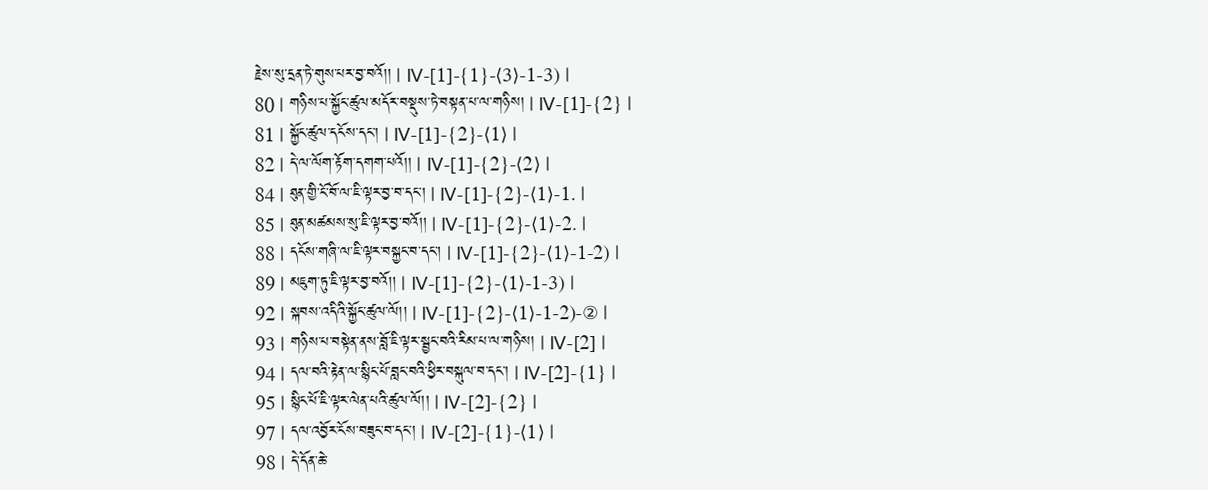རྗེས་སུ་དྲན་ཏེ་གུས་པར་བྱ་བའོ།། | Ⅳ-[1]-{1}-⟨3⟩-1-3) |
80 | གཉིས་པ་སྐྱོང་ཚུལ་མདོར་བསྡུས་ཏེ་བསྟན་པ་ལ་གཉིས། | Ⅳ-[1]-{2} |
81 | སྐྱོང་ཚུལ་དངོས་དང་། | Ⅳ-[1]-{2}-⟨1⟩ |
82 | དེ་ལ་ལོག་རྟོག་དགག་པའོ།། | Ⅳ-[1]-{2}-⟨2⟩ |
84 | ཐུན་གྱི་ངོ་བོ་ལ་ཇི་ལྟར་བྱ་བ་དང་། | Ⅳ-[1]-{2}-⟨1⟩-1. |
85 | ཐུན་མཚམས་སུ་ཇི་ལྟར་བྱ་བའོ།། | Ⅳ-[1]-{2}-⟨1⟩-2. |
88 | དངོས་གཞི་ལ་ཇི་ལྟར་བསྐྱང་བ་དང་། | Ⅳ-[1]-{2}-⟨1⟩-1-2) |
89 | མཇུག་ཏུ་ཇི་ལྟར་བྱ་བའོ།། | Ⅳ-[1]-{2}-⟨1⟩-1-3) |
92 | སྐབས་འདིའི་སྐྱོང་ཚུལ་ལོ།། | Ⅳ-[1]-{2}-⟨1⟩-1-2)-② |
93 | གཉིས་པ་བསྟེན་ནས་བློ་ཇི་ལྟར་སྦྱང་བའི་རིམ་པ་ལ་གཉིས། | Ⅳ-[2] |
94 | དལ་བའི་རྟེན་ལ་སྙིང་པོ་བླང་བའི་ཕྱིར་བསྐུལ་བ་དང་། | Ⅳ-[2]-{1} |
95 | སྙིང་པོ་ཇི་ལྟར་ལེན་པའི་ཚུལ་ལོ།། | Ⅳ-[2]-{2} |
97 | དལ་འབྱོར་ངོས་བཟུང་བ་དང་། | Ⅳ-[2]-{1}-⟨1⟩ |
98 | དེ་དོན་ཆེ་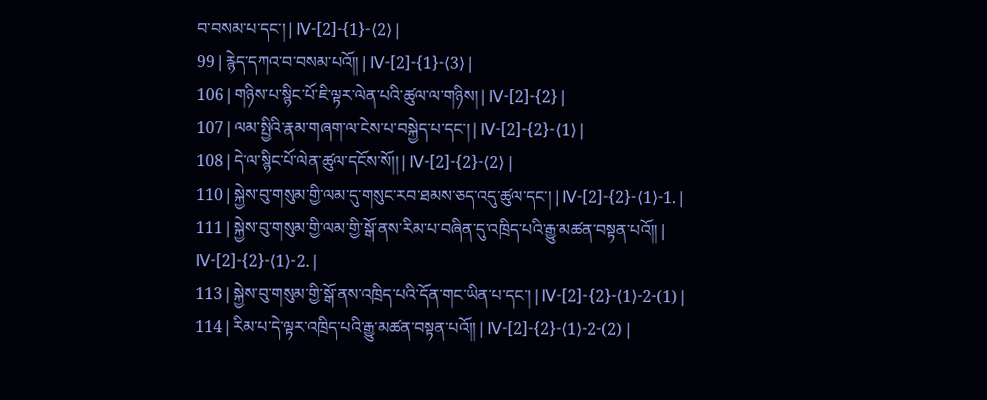བ་བསམ་པ་དང་། | Ⅳ-[2]-{1}-⟨2⟩ |
99 | རྙེད་དཀའ་བ་བསམ་པའོ།། | Ⅳ-[2]-{1}-⟨3⟩ |
106 | གཉིས་པ་སྙིང་པོ་ཇི་ལྟར་ལེན་པའི་ཚུལ་ལ་གཉིས། | Ⅳ-[2]-{2} |
107 | ལམ་སྤྱིའི་རྣམ་གཞག་ལ་ངེས་པ་བསྐྱེད་པ་དང་། | Ⅳ-[2]-{2}-⟨1⟩ |
108 | དེ་ལ་སྙིང་པོ་ལེན་ཚུལ་དངོས་སོ།། | Ⅳ-[2]-{2}-⟨2⟩ |
110 | སྐྱེས་བུ་གསུམ་གྱི་ལམ་དུ་གསུང་རབ་ཐམས་ཅད་འདུ་ཚུལ་དང་། | Ⅳ-[2]-{2}-⟨1⟩-1. |
111 | སྐྱེས་བུ་གསུམ་གྱི་ལམ་གྱི་སྒོ་ནས་རིམ་པ་བཞིན་དུ་འཁྲིད་པའི་རྒྱུ་མཚན་བསྟན་པའོ།། | Ⅳ-[2]-{2}-⟨1⟩-2. |
113 | སྐྱེས་བུ་གསུམ་གྱི་སྒོ་ནས་འཁྲིད་པའི་དོན་གང་ཡིན་པ་དང་། | Ⅳ-[2]-{2}-⟨1⟩-2-(1) |
114 | རིམ་པ་དེ་ལྟར་འཁྲིད་པའི་རྒྱུ་མཚན་བསྟན་པའོ།། | Ⅳ-[2]-{2}-⟨1⟩-2-(2) |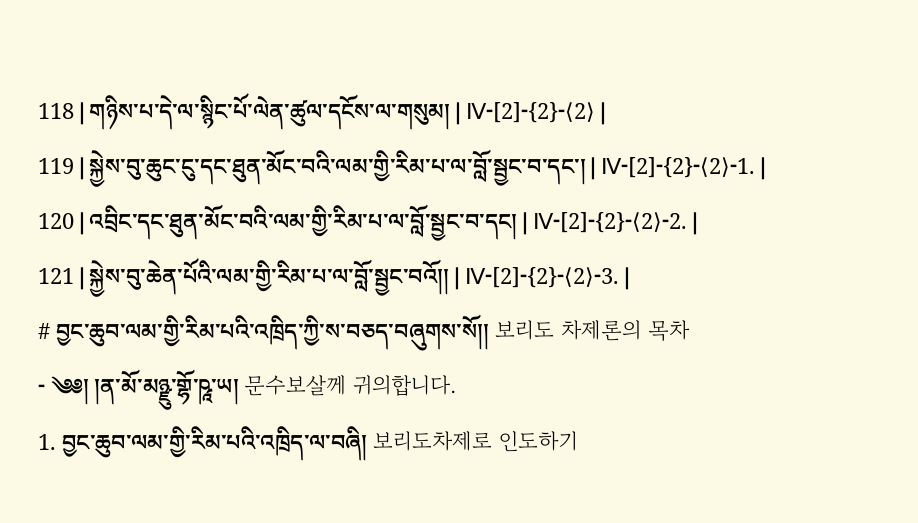118 | གཉིས་པ་དེ་ལ་སྙིང་པོ་ལེན་ཚུལ་དངོས་ལ་གསུམ། | Ⅳ-[2]-{2}-⟨2⟩ |
119 | སྐྱེས་བུ་ཆུང་ངུ་དང་ཐུན་མོང་བའི་ལམ་གྱི་རིམ་པ་ལ་བློ་སྦྱང་བ་དང་། | Ⅳ-[2]-{2}-⟨2⟩-1. |
120 | འབྲིང་དང་ཐུན་མོང་བའི་ལམ་གྱི་རིམ་པ་ལ་བློ་སྦྱང་བ་དང། | Ⅳ-[2]-{2}-⟨2⟩-2. |
121 | སྐྱེས་བུ་ཆེན་པོའི་ལམ་གྱི་རིམ་པ་ལ་བློ་སྦྱང་བའོ།། | Ⅳ-[2]-{2}-⟨2⟩-3. |
# བྱང་ཆུབ་ལམ་གྱི་རིམ་པའི་འཁྲིད་ཀྱི་ས་བཅད་བཞུགས་སོ།། 보리도 차제론의 목차
- ༄༅། །ན་མོ་མཉྫུ་གྷོ་ཥཱ་ཡ། 문수보살께 귀의합니다.
1. བྱང་ཆུབ་ལམ་གྱི་རིམ་པའི་འཁྲིད་ལ་བཞི། 보리도차제로 인도하기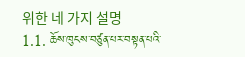위한 네 가지 설명
1.1. ཆོས་ཁུངས་བཙུན་པར་བསྟན་པའི་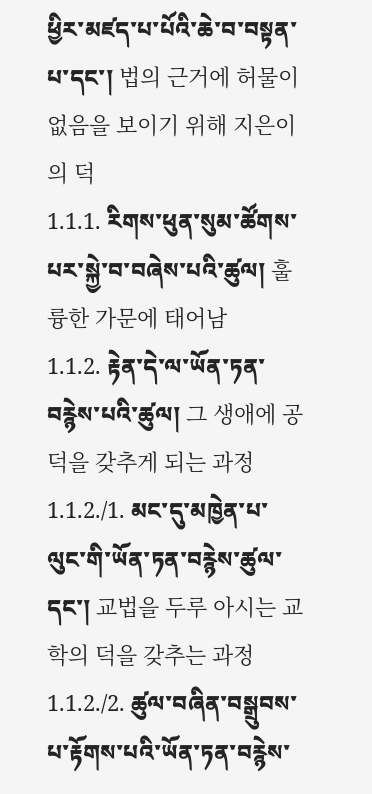ཕྱིར་མཛད་པ་པོའི་ཆེ་བ་བསྟན་པ་དང་། 법의 근거에 허물이 없음을 보이기 위해 지은이의 덕
1.1.1. རིགས་ཕུན་སུམ་ཚོགས་པར་སྐྱེ་བ་བཞེས་པའི་ཚུལ། 훌륭한 가문에 태어남
1.1.2. རྟེན་དེ་ལ་ཡོན་ཏན་བརྙེས་པའི་ཚུལ། 그 생애에 공덕을 갖추게 되는 과정
1.1.2./1. མང་དུ་མཁྱེན་པ་ལུང་གི་ཡོན་ཏན་བརྙེས་ཚུལ་དང་། 교법을 두루 아시는 교학의 덕을 갖추는 과정
1.1.2./2. ཚུལ་བཞིན་བསྒྲུབས་པ་རྟོགས་པའི་ཡོན་ཏན་བརྙེས་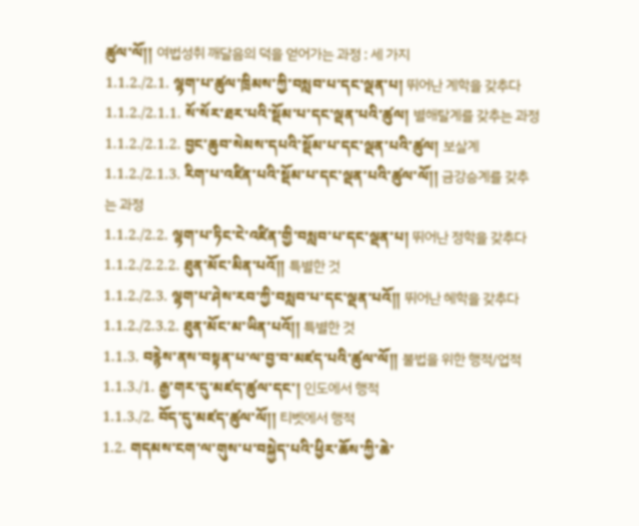ཚུལ་ལོ།། 여법성취 깨달음의 덕을 얻어가는 과정 : 세 가지
1.1.2./2.1. ལྷག་པ་ཚུལ་ཁྲིམས་ཀྱི་བསླབ་པ་དང་ལྡན་པ། 뛰어난 계학을 갖추다
1.1.2./2.1.1. སོ་སོར་ཐར་པའི་སྡོམ་པ་དང་ལྡན་པའི་ཚུལ། 별해탈계를 갖추는 과정
1.1.2./2.1.2. བྱང་ཆུབ་སེམས་དཔའི་སྡོམ་པ་དང་ལྡན་པའི་ཚུལ། 보살계
1.1.2./2.1.3. རིག་པ་འཛིན་པའི་སྡོམ་པ་དང་ལྡན་པའི་ཚུལ་ལོ།། 금강승계를 갖추는 과정
1.1.2./2.2. ལྷག་པ་ཏིང་ངེ་འཛིན་གྱི་བསླབ་པ་དང་ལྡན་པ། 뛰어난 정학을 갖추다
1.1.2./2.2.2. ཐུན་མོང་མིན་པའོ།། 특별한 것
1.1.2./2.3. ལྷག་པ་ཤེས་རབ་ཀྱི་བསླབ་པ་དང་ལྡན་པའོ།། 뛰어난 혜학을 갖추다
1.1.2./2.3.2. ཐུན་མོང་མ་ཡིན་པའོ།། 특별한 것
1.1.3. བརྙེས་ནས་བསྟན་པ་ལ་བྱ་བ་མཛད་པའི་ཚུལ་ལོ།། 불법을 위한 행적/업적
1.1.3./1. རྒྱ་གར་དུ་མཛད་ཚུལ་དང་། 인도에서 행적
1.1.3./2. བོད་དུ་མཛད་ཚུལ་ལོ།། 티벳에서 행적
1.2. གདམས་ངག་ལ་གུས་པ་བསྐྱེད་པའི་ཕྱིར་ཆོས་ཀྱི་ཆེ་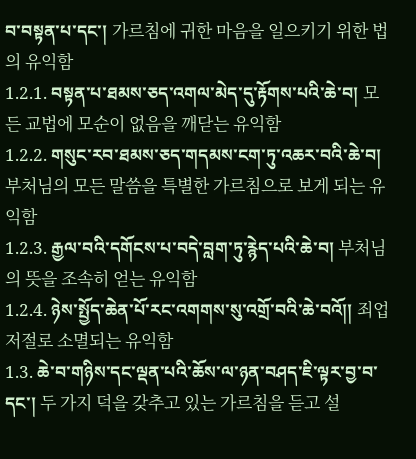བ་བསྟན་པ་དང་། 가르침에 귀한 마음을 일으키기 위한 법의 유익함
1.2.1. བསྟན་པ་ཐམས་ཅད་འགལ་མེད་དུ་རྟོགས་པའི་ཆེ་བ། 모든 교법에 모순이 없음을 깨닫는 유익함
1.2.2. གསུང་རབ་ཐམས་ཅད་གདམས་ངག་ཏུ་འཆར་བའི་ཆེ་བ། 부처님의 모든 말씀을 특별한 가르침으로 보게 되는 유익함
1.2.3. རྒྱལ་བའི་དགོངས་པ་བདེ་བླག་ཏུ་རྙེད་པའི་ཆེ་བ། 부처님의 뜻을 조속히 얻는 유익함
1.2.4. ཉེས་སྤྱོད་ཆེན་པོ་རང་འགགས་སུ་འགྲོ་བའི་ཆེ་བའོ།། 죄업 저절로 소멸되는 유익함
1.3. ཆེ་བ་གཉིས་དང་ལྡན་པའི་ཆོས་ལ་ཉན་བཤད་ཇི་ལྟར་བྱ་བ་དང་། 두 가지 덕을 갖추고 있는 가르침을 듣고 설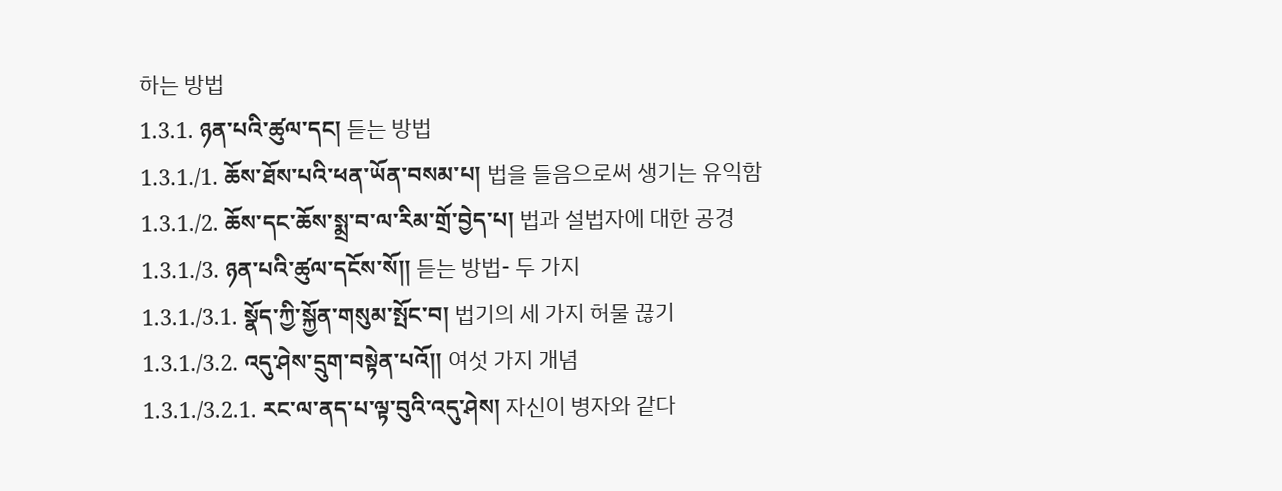하는 방법
1.3.1. ཉན་པའི་ཚུལ་དང། 듣는 방법
1.3.1./1. ཆོས་ཐོས་པའི་ཕན་ཡོན་བསམ་པ། 법을 들음으로써 생기는 유익함
1.3.1./2. ཆོས་དང་ཆོས་སྨྲ་བ་ལ་རིམ་གྲོ་བྱེད་པ། 법과 설법자에 대한 공경
1.3.1./3. ཉན་པའི་ཚུལ་དངོས་སོ།། 듣는 방법- 두 가지
1.3.1./3.1. སྣོད་ཀྱི་སྐྱོན་གསུམ་སྤོང་བ། 법기의 세 가지 허물 끊기
1.3.1./3.2. འདུ་ཤེས་དྲུག་བསྟེན་པའོ།། 여섯 가지 개념
1.3.1./3.2.1. རང་ལ་ནད་པ་ལྟ་བུའི་འདུ་ཤེས། 자신이 병자와 같다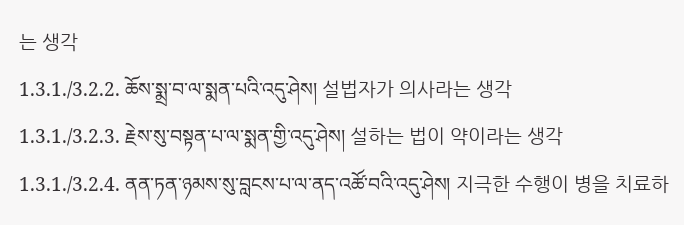는 생각
1.3.1./3.2.2. ཆོས་སྨྲ་བ་ལ་སྨན་པའི་འདུ་ཤེས། 설법자가 의사라는 생각
1.3.1./3.2.3. རྗེས་སུ་བསྟན་པ་ལ་སྨན་གྱི་འདུ་ཤེས། 설하는 법이 약이라는 생각
1.3.1./3.2.4. ནན་ཏན་ཉམས་སུ་བླངས་པ་ལ་ནད་འཚོ་བའི་འདུ་ཤེས། 지극한 수행이 병을 치료하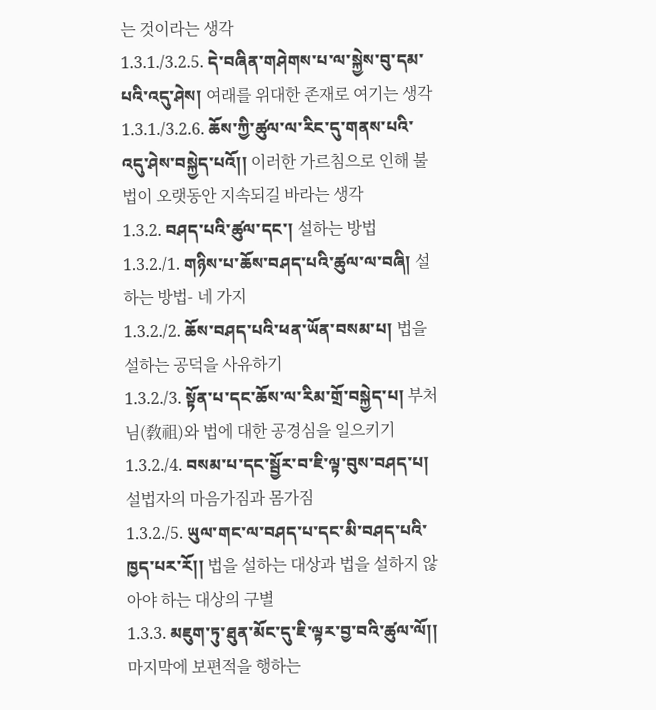는 것이라는 생각
1.3.1./3.2.5. དེ་བཞིན་གཤེགས་པ་ལ་སྐྱེས་བུ་དམ་པའི་འདུ་ཤེས། 여래를 위대한 존재로 여기는 생각
1.3.1./3.2.6. ཆོས་ཀྱི་ཚུལ་ལ་རིང་དུ་གནས་པའི་འདུ་ཤེས་བསྐྱེད་པའོ།། 이러한 가르침으로 인해 불법이 오랫동안 지속되길 바라는 생각
1.3.2. བཤད་པའི་ཚུལ་དང་། 설하는 방법
1.3.2./1. གཉིས་པ་ཆོས་བཤད་པའི་ཚུལ་ལ་བཞི། 설하는 방법- 네 가지
1.3.2./2. ཆོས་བཤད་པའི་ཕན་ཡོན་བསམ་པ། 법을 설하는 공덕을 사유하기
1.3.2./3. སྟོན་པ་དང་ཆོས་ལ་རིམ་གྲོ་བསྐྱེད་པ། 부처님(敎祖)와 법에 대한 공경심을 일으키기
1.3.2./4. བསམ་པ་དང་སྦྱོར་བ་ཇི་ལྟ་བུས་བཤད་པ། 설법자의 마음가짐과 몸가짐
1.3.2./5. ཡུལ་གང་ལ་བཤད་པ་དང་མི་བཤད་པའི་ཁྱད་པར་རོ།། 법을 설하는 대상과 법을 설하지 않아야 하는 대상의 구별
1.3.3. མཇུག་ཏུ་ཐུན་མོང་དུ་ཇི་ལྟར་བྱ་བའི་ཚུལ་ལོ།། 마지막에 보편적을 행하는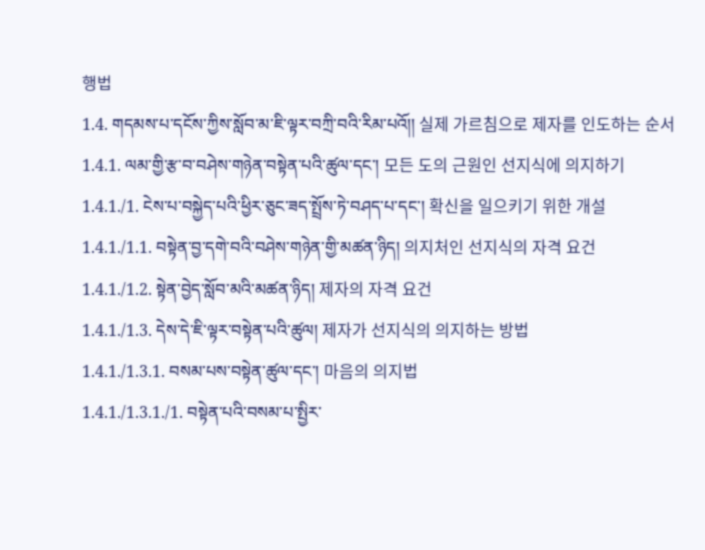행법
1.4. གདམས་པ་དངོས་ཀྱིས་སློབ་མ་ཇི་ལྟར་བཀྲི་བའི་རིམ་པའོ།། 실제 가르침으로 제자를 인도하는 순서
1.4.1. ལམ་གྱི་རྩ་བ་བཤེས་གཉེན་བསྟེན་པའི་ཚུལ་དང་། 모든 도의 근원인 선지식에 의지하기
1.4.1./1. ངེས་པ་བསྐྱེད་པའི་ཕྱིར་ཅུང་ཟད་སྤྲོས་ཏེ་བཤད་པ་དང་། 확신을 일으키기 위한 개설
1.4.1./1.1. བསྟེན་བྱ་དགེ་བའི་བཤེས་གཉེན་གྱི་མཚན་ཉིད། 의지처인 선지식의 자격 요건
1.4.1./1.2. སྟེན་བྱེད་སློབ་མའི་མཚན་ཉིད། 제자의 자격 요건
1.4.1./1.3. དེས་དེ་ཇི་ལྟར་བསྟེན་པའི་ཚུལ། 제자가 선지식의 의지하는 방법
1.4.1./1.3.1. བསམ་པས་བསྟེན་ཚུལ་དང་། 마음의 의지법
1.4.1./1.3.1./1. བསྟེན་པའི་བསམ་པ་སྤྱིར་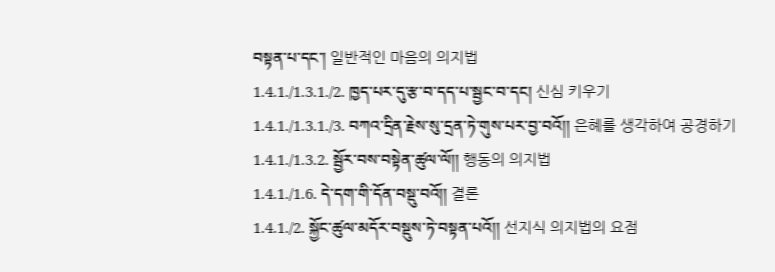བསྟན་པ་དང་། 일반적인 마음의 의지법
1.4.1./1.3.1./2. ཁྱད་པར་དུ་རྩ་བ་དད་པ་སྦྱང་བ་དང། 신심 키우기
1.4.1./1.3.1./3. བཀའ་དྲིན་རྗེས་སུ་དྲན་ཏེ་གུས་པར་བྱ་བའོ།། 은혜를 생각하여 공경하기
1.4.1./1.3.2. སྦྱོར་བས་བསྟེན་ཚུལ་ལོ།། 행동의 의지법
1.4.1./1.6. དེ་དག་གི་དོན་བསྡུ་བའོ།། 결론
1.4.1./2. སྐྱོང་ཚུལ་མདོར་བསྡུས་ཏེ་བསྟན་པའོ།། 선지식 의지법의 요점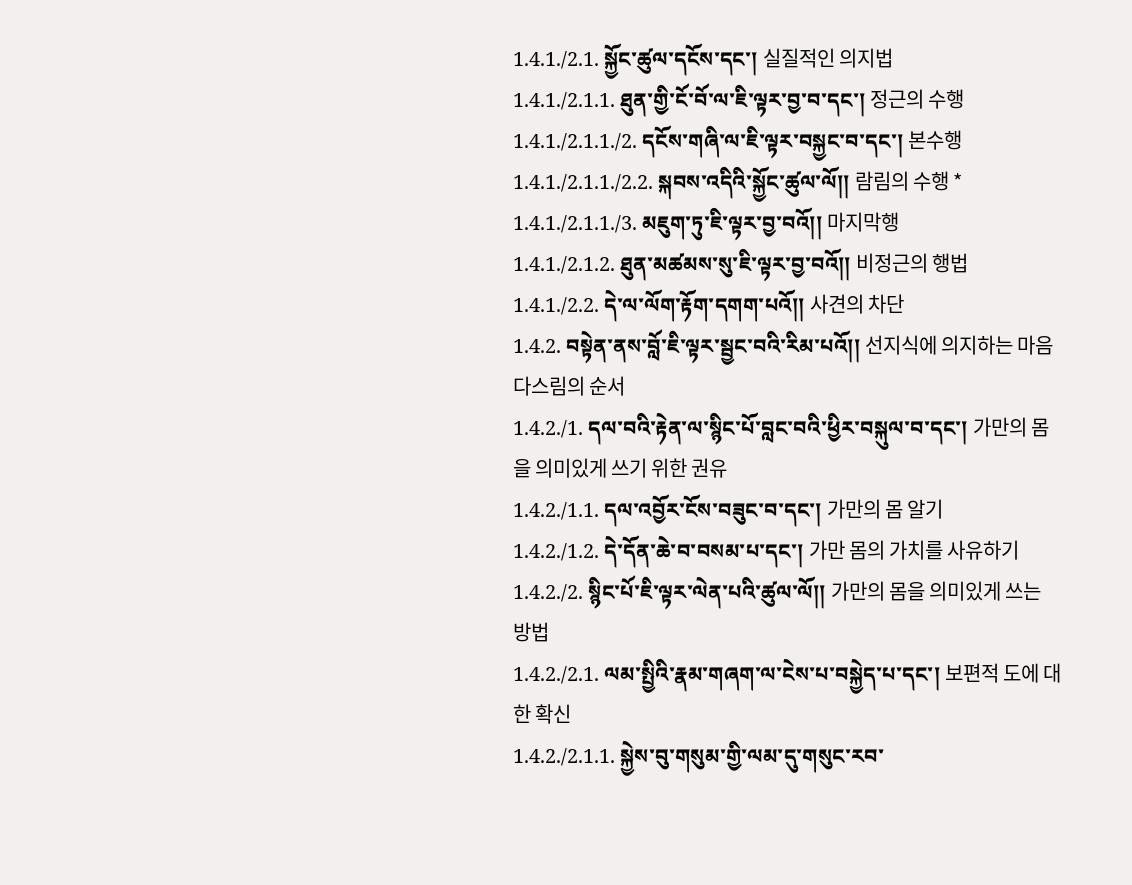1.4.1./2.1. སྐྱོང་ཚུལ་དངོས་དང་། 실질적인 의지법
1.4.1./2.1.1. ཐུན་གྱི་ངོ་བོ་ལ་ཇི་ལྟར་བྱ་བ་དང་། 정근의 수행
1.4.1./2.1.1./2. དངོས་གཞི་ལ་ཇི་ལྟར་བསྐྱང་བ་དང་། 본수행
1.4.1./2.1.1./2.2. སྐབས་འདིའི་སྐྱོང་ཚུལ་ལོ།། 람림의 수행 *
1.4.1./2.1.1./3. མཇུག་ཏུ་ཇི་ལྟར་བྱ་བའོ།། 마지막행
1.4.1./2.1.2. ཐུན་མཚམས་སུ་ཇི་ལྟར་བྱ་བའོ།། 비정근의 행법
1.4.1./2.2. དེ་ལ་ལོག་རྟོག་དགག་པའོ།། 사견의 차단
1.4.2. བསྟེན་ནས་བློ་ཇི་ལྟར་སྦྱང་བའི་རིམ་པའོ།། 선지식에 의지하는 마음 다스림의 순서
1.4.2./1. དལ་བའི་རྟེན་ལ་སྙིང་པོ་བླང་བའི་ཕྱིར་བསྐུལ་བ་དང་། 가만의 몸을 의미있게 쓰기 위한 권유
1.4.2./1.1. དལ་འབྱོར་ངོས་བཟུང་བ་དང་། 가만의 몸 알기
1.4.2./1.2. དེ་དོན་ཆེ་བ་བསམ་པ་དང་། 가만 몸의 가치를 사유하기
1.4.2./2. སྙིང་པོ་ཇི་ལྟར་ལེན་པའི་ཚུལ་ལོ།། 가만의 몸을 의미있게 쓰는 방법
1.4.2./2.1. ལམ་སྤྱིའི་རྣམ་གཞག་ལ་ངེས་པ་བསྐྱེད་པ་དང་། 보편적 도에 대한 확신
1.4.2./2.1.1. སྐྱེས་བུ་གསུམ་གྱི་ལམ་དུ་གསུང་རབ་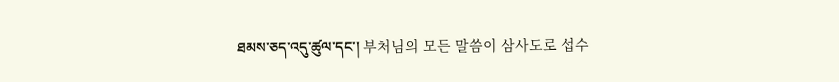ཐམས་ཅད་འདུ་ཚུལ་དང་། 부처님의 모든 말씀이 삼사도로 섭수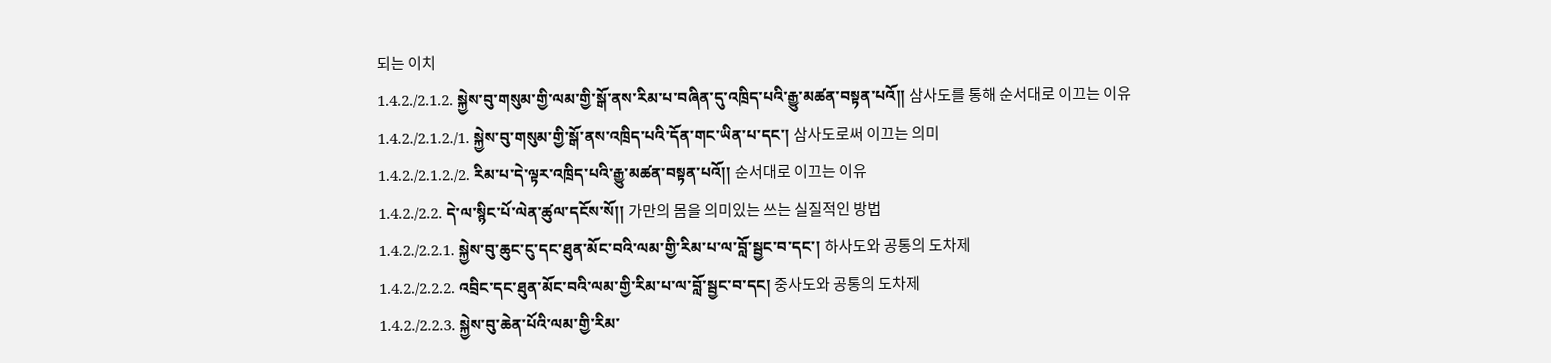되는 이치
1.4.2./2.1.2. སྐྱེས་བུ་གསུམ་གྱི་ལམ་གྱི་སྒོ་ནས་རིམ་པ་བཞིན་དུ་འཁྲིད་པའི་རྒྱུ་མཚན་བསྟན་པའོ།། 삼사도를 통해 순서대로 이끄는 이유
1.4.2./2.1.2./1. སྐྱེས་བུ་གསུམ་གྱི་སྒོ་ནས་འཁྲིད་པའི་དོན་གང་ཡིན་པ་དང་། 삼사도로써 이끄는 의미
1.4.2./2.1.2./2. རིམ་པ་དེ་ལྟར་འཁྲིད་པའི་རྒྱུ་མཚན་བསྟན་པའོ།། 순서대로 이끄는 이유
1.4.2./2.2. དེ་ལ་སྙིང་པོ་ལེན་ཚུལ་དངོས་སོ།། 가만의 몸을 의미있는 쓰는 실질적인 방법
1.4.2./2.2.1. སྐྱེས་བུ་ཆུང་ངུ་དང་ཐུན་མོང་བའི་ལམ་གྱི་རིམ་པ་ལ་བློ་སྦྱང་བ་དང་། 하사도와 공통의 도차제
1.4.2./2.2.2. འབྲིང་དང་ཐུན་མོང་བའི་ལམ་གྱི་རིམ་པ་ལ་བློ་སྦྱང་བ་དང། 중사도와 공통의 도차제
1.4.2./2.2.3. སྐྱེས་བུ་ཆེན་པོའི་ལམ་གྱི་རིམ་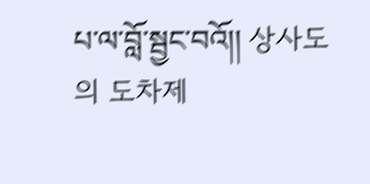པ་ལ་བློ་སྦྱང་བའོ།། 상사도의 도차제